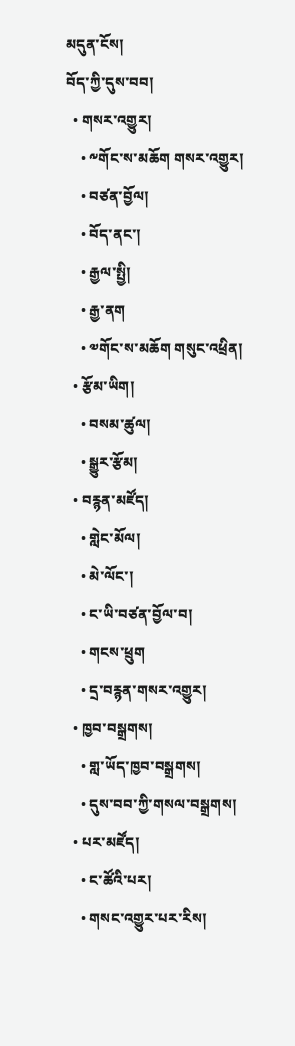མདུན་ངོས།
བོད་ཀྱི་དུས་བབ།
  • གསར་འགྱུར།
    • ༸གོང་ས་མཆོག གསར་འགྱུར།
    • བཙན་བྱོལ།
    • བོད་ནང་།
    • རྒྱལ་སྤྱི།
    • རྒྱ་ནག
    • ༧གོང་ས་མཆོག གསུང་འཕྲིན།
  • རྩོམ་ཡིག།
    • བསམ་ཚུལ།
    • སྒྱུར་རྩོམ།
  • བརྙན་མཛོད།
    • གླེང་མོལ།
    • མེ་ལོང་།
    • ང་ཡི་བཙན་བྱོལ་བ།
    • གངས་ཕྲུག
    • དྲ་བརྙན་གསར་འགྱུར།
  • ཁྱབ་བསྒྲགས།
    • གླ་ཡོད་ཁྱབ་བསྒྲགས།
    • དུས་བབ་ཀྱི་གསལ་བསྒྲགས།
  • པར་མཛོད།
    • ང་ཚོའི་པར།
    • གསང་འགྱུར་པར་རིས།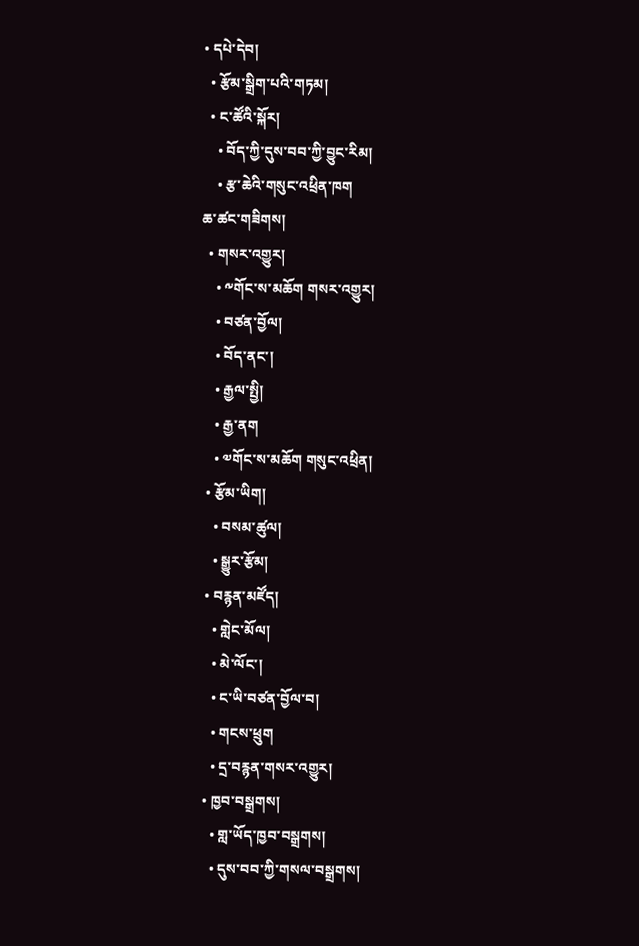• དཔེ་དེབ།
  • རྩོམ་སྒྲིག་པའི་གཏམ།
  • ང་ཚོའི་སྐོར།
    • བོད་ཀྱི་དུས་བབ་ཀྱི་བྱུང་རིམ།
    • རྩ་ཆེའི་གསུང་འཕྲིན་ཁག
ཆ་ཚང་གཟིགས།
  • གསར་འགྱུར།
    • ༸གོང་ས་མཆོག གསར་འགྱུར།
    • བཙན་བྱོལ།
    • བོད་ནང་།
    • རྒྱལ་སྤྱི།
    • རྒྱ་ནག
    • ༧གོང་ས་མཆོག གསུང་འཕྲིན།
  • རྩོམ་ཡིག།
    • བསམ་ཚུལ།
    • སྒྱུར་རྩོམ།
  • བརྙན་མཛོད།
    • གླེང་མོལ།
    • མེ་ལོང་།
    • ང་ཡི་བཙན་བྱོལ་བ།
    • གངས་ཕྲུག
    • དྲ་བརྙན་གསར་འགྱུར།
  • ཁྱབ་བསྒྲགས།
    • གླ་ཡོད་ཁྱབ་བསྒྲགས།
    • དུས་བབ་ཀྱི་གསལ་བསྒྲགས།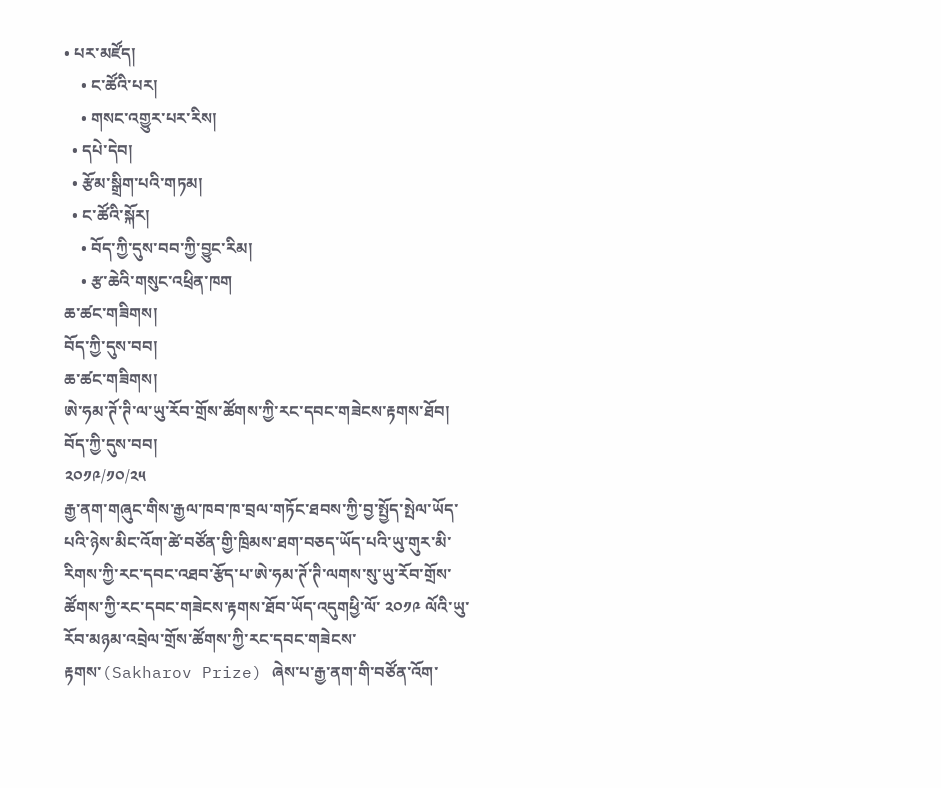• པར་མཛོད།
    • ང་ཚོའི་པར།
    • གསང་འགྱུར་པར་རིས།
  • དཔེ་དེབ།
  • རྩོམ་སྒྲིག་པའི་གཏམ།
  • ང་ཚོའི་སྐོར།
    • བོད་ཀྱི་དུས་བབ་ཀྱི་བྱུང་རིམ།
    • རྩ་ཆེའི་གསུང་འཕྲིན་ཁག
ཆ་ཚང་གཟིགས།
བོད་ཀྱི་དུས་བབ།
ཆ་ཚང་གཟིགས།
ཨེ་ཧམ་ཊོ་ཊི་ལ་ཡུ་རོབ་གྲོས་ཚོགས་ཀྱི་རང་དབང་གཟེངས་རྟགས་ཐོབ།
བོད་ཀྱི་དུས་བབ།
༢༠༡༩/༡༠/༢༥
རྒྱ་ནག་གཞུང་གིས་རྒྱལ་ཁབ་ཁ་བྲལ་གཏོང་ཐབས་ཀྱི་བྱ་སྤྱོད་སྤེལ་ཡོད་པའི་ཉེས་མིང་འོག་ཚེ་བཙོན་གྱི་ཁྲིམས་ཐག་བཅད་ཡོད་པའི་ཡུ་གུར་མི་རིགས་ཀྱི་རང་དབང་འཐབ་རྩོད་པ་ཨེ་ཧམ་ཊོ་ཊི་ལགས་སུ་ཡུ་རོབ་གྲོས་ཚོགས་ཀྱི་རང་དབང་གཟེངས་རྟགས་ཐོབ་ཡོད་འདུགཕྱི་ལོ་ ༢༠༡༩ ལོའི་ཡུ་རོབ་མཉམ་འབྲེལ་གྲོས་ཚོགས་ཀྱི་རང་དབང་གཟེངས་རྟགས་(Sakharov Prize) ཞེས་པ་རྒྱ་ནག་གི་བཙོན་འོག་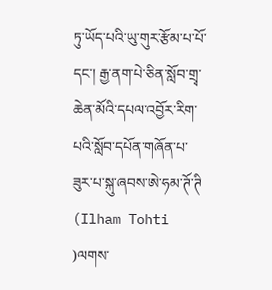ཏུ་ཡོད་པའི་ཡུ་གུར་རྩོམ་པ་པོ་དང་། རྒྱ་ནག་པེ་ཅིན་སློབ་གྲྭ་ཆེན་མོའི་དཔལ་འབྱོར་རིག་པའི་སློབ་དཔོན་གཞོན་པ་ཟུར་པ་སྐུ་ཞབས་ཨེ་ཧམ་ཊོ་ཊི (Ilham Tohti )ལགས་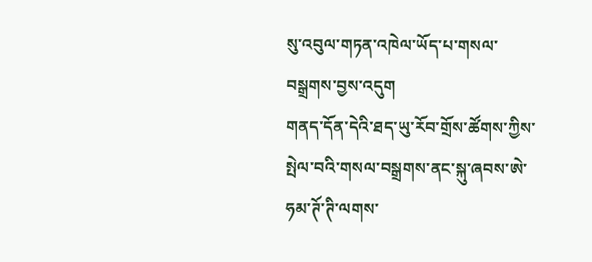སུ་འབུལ་གཏན་འཁེལ་ཡོད་པ་གསལ་བསྒྲགས་བྱས་འདུག
གནད་དོན་དེའི་ཐད་ཡུ་རོབ་གྲོས་ཚོགས་ཀྱིས་སྤེལ་བའི་གསལ་བསྒྲགས་ནང་སྐུ་ཞབས་ཨེ་ཧམ་ཊོ་ཊི་ལགས་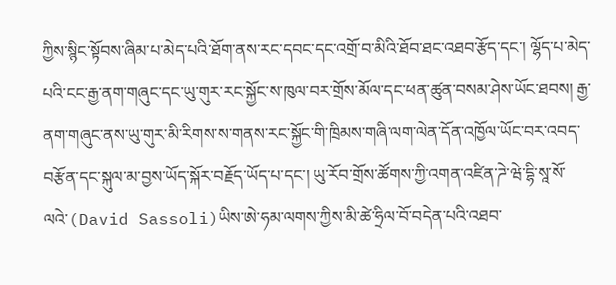ཀྱིས་སྙིང་སྟོབས་ཞིམ་པ་མེད་པའི་ཐོག་ནས་རང་དབང་དང་འགྲོ་བ་མིའི་ཐོབ་ཐང་འཐབ་རྩོད་དང་། ལྷོད་པ་མེད་པའི་ངང་རྒྱ་ནག་གཞུང་དང་ཡུ་གུར་རང་སྐྱོང་ས་ཁུལ་བར་གྲོས་མོལ་དང་ཕན་ཚུན་བསམ་ཤེས་ཡོང་ཐབས། རྒྱ་ནག་གཞུང་ནས་ཡུ་གུར་མི་རིགས་ས་གནས་རང་སྐྱོང་གི་ཁྲིམས་གཞི་ལག་ལེན་དོན་འཁྱོལ་ཡོང་བར་འབད་བརྩོན་དང་སྐུལ་མ་བྱས་ཡོད་སྐོར་བརྗོད་ཡོད་པ་དང་། ཡུ་རོབ་གྲོས་ཚོགས་ཀྱི་འགན་འཛིན་ཌེ་ཝེ་དྷི་སཱ་སོ་ལའེ་(David Sassoli)ཡིས་ཨེ་ཧམ་ལགས་ཀྱིས་མི་ཚེ་ཧྲིལ་བོ་བདེན་པའི་འཐབ་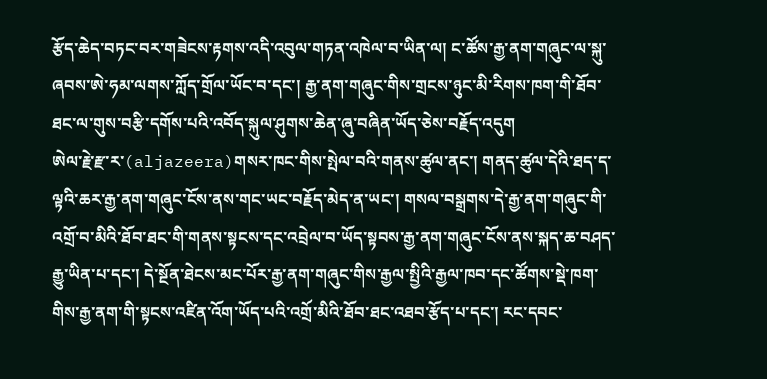རྩོད་ཆེད་བཏང་བར་གཟེངས་རྟགས་འདི་འབུལ་གཏན་འཁེལ་བ་ཡིན་ལ། ང་ཚོས་རྒྱ་ནག་གཞུང་ལ་སྐུ་ཞབས་ཨེ་ཧམ་ལགས་ཀློད་གྲོལ་ཡོང་བ་དང་། རྒྱ་ནག་གཞུང་གིས་གྲངས་ཉུང་མི་རིགས་ཁག་གི་ཐོབ་ཐང་ལ་གུས་བརྩི་དགོས་པའི་འབོད་སྐུལ་ཤུགས་ཆེན་ཞུ་བཞིན་ཡོད་ཅེས་བརྗོད་འདུག
ཨེལ་རྗེ་རྫ་ར་(aljazeera)གསར་ཁང་གིས་སྤེལ་བའི་གནས་ཚུལ་ནང་། གནད་ཚུལ་དེའི་ཐད་ད་ལྟའི་ཆར་རྒྱ་ནག་གཞུང་ངོས་ནས་གང་ཡང་བརྗོད་མེད་ན་ཡང་། གསལ་བསྒྲགས་དེ་རྒྱ་ནག་གཞུང་གི་འགྲོ་བ་མིའི་ཐོབ་ཐང་གི་གནས་སྟངས་དང་འབྲེལ་བ་ཡོད་སྟབས་རྒྱ་ནག་གཞུང་ངོས་ནས་སྐད་ཆ་བཤད་རྒྱུ་ཡིན་པ་དང་། དེ་སྔོན་ཐེངས་མང་པོར་རྒྱ་ནག་གཞུང་གིས་རྒྱལ་སྤྱིའི་རྒྱལ་ཁབ་དང་ཚོགས་སྡེ་ཁག་གིས་རྒྱ་ནག་གི་སྟངས་འཛིན་འོག་ཡོད་པའི་འགྲོ་མིའི་ཐོབ་ཐང་འཐབ་རྩོད་པ་དང་། རང་དབང་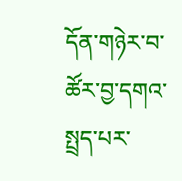དོན་གཉེར་བ་ཚོར་བྱ་དགའ་སྤྲད་པར་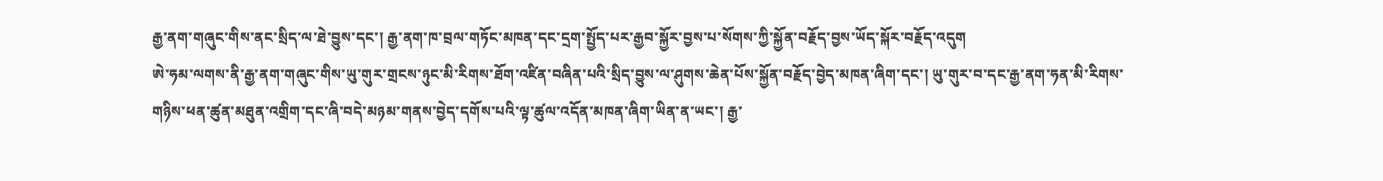རྒྱ་ནག་གཞུང་གིས་ནང་སྲིད་ལ་ཐེ་བྱུས་དང་། རྒྱ་ནག་ཁ་བྲལ་གཏོང་མཁན་དང་དྲག་སྤྱོད་པར་རྒྱབ་སྐྱོར་བྱས་པ་སོགས་ཀྱི་སྐྱོན་བརྗོད་བྱས་ཡོད་སྐོར་བརྗོད་འདུག
ཨེ་ཧམ་ལགས་ནི་རྒྱ་ནག་གཞུང་གིས་ཡུ་གུར་གྲངས་ཉུང་མི་རིགས་ཐོག་འཛིན་བཞིན་པའི་སྲིད་བྱུས་ལ་ཤུགས་ཆེན་པོས་སྐྱོན་བརྗོད་བྱེད་མཁན་ཞིག་དང་། ཡུ་གུར་བ་དང་རྒྱ་ནག་ཧན་མི་རིགས་གཉིས་ཕན་ཚུན་མཐུན་འགྲིག་དང་ཞི་བདེ་མཉམ་གནས་བྱེད་དགོས་པའི་ལྟ་ཚུལ་འདོན་མཁན་ཞིག་ཡིན་ན་ཡང་། རྒྱ་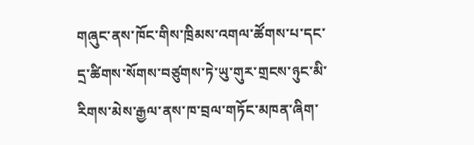གཞུང་ནས་ཁོང་གིས་ཁྲིམས་འགལ་ཚོགས་པ་དང་དྲ་ཚིགས་སོགས་བཙུགས་ཏེ་ཡུ་གུར་གྲངས་ཉུང་མི་རིགས་མེས་རྒྱལ་ནས་ཁ་བྲལ་གཏོང་མཁན་ཞིག་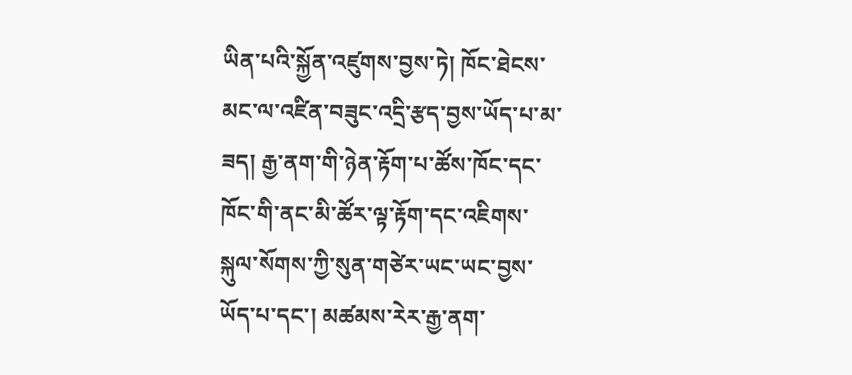ཡིན་པའི་སྐྱོན་འཛུགས་བྱས་ཏེ། ཁོང་ཐེངས་མང་ལ་འཛིན་བཟུང་འདྲི་རྩད་བྱས་ཡོད་པ་མ་ཟད། རྒྱ་ནག་གི་ཉེན་རྟོག་པ་ཚོས་ཁོང་དང་ཁོང་གི་ནང་མི་ཚོར་ལྟ་རྟོག་དང་འཇིགས་སྐུལ་སོགས་ཀྱི་སུན་གཙེར་ཡང་ཡང་བྱས་ཡོད་པ་དང་། མཚམས་རེར་རྒྱ་ནག་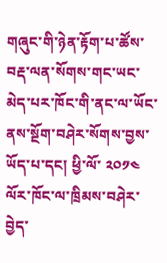གཞུང་གི་ཉེན་རྟོག་པ་ཚོས་བརྡ་ལན་སོགས་གང་ཡང་མེད་པར་ཁོང་གི་ནང་ལ་ཡོང་ནས་སྔོག་བཤེར་སོགས་བྱས་ཡོད་པ་དང། ཕྱི་ལོ་ ༢༠༡༤ ལོར་ཁོང་ལ་ཁྲིམས་བཤེར་བྱེད་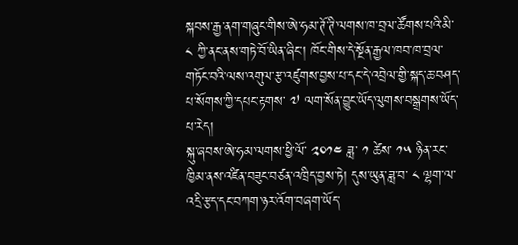སྐབས་རྒྱ་ནག་གཞུང་གིས་ཨེ་ཧམ་ཊོ་ཊི་ལགས་ཁ་བྲལ་ཚོགས་པའི་མི་ ༨ ཀྱི་ནང་ནས་གཏེ་བོ་ཡིན་ཞིང་། ཁོང་གིས་དེ་སྔོན་རྒྱལ་ཁབ་ཁ་བྲལ་གཏོང་བའི་ལས་འགུལ་རྩ་འཛུགས་བྱས་པ་དང་དེ་འབྲེལ་གྱི་སྐད་ཆ་བཤད་པ་སོགས་ཀྱི་དཔང་རྟགས་ ༧ ལག་སོན་བྱུང་ཡོད་ལུགས་བསྒྲགས་ཡོད་པ་རེད།
སྐུ་ཞབས་ཨེ་ཧམ་ལགས་ཕྱི་ལོ་ ༢༠༡༤ ཟླ་ ༡ ཚེས་ ༡༥ ཉིན་རང་ཁྱིམ་ནས་འཛིན་བཟུང་བཙན་འཁྲིད་བྱས་ཏེ། དུས་ཡུན་ཟླ་བ་ ༨ ལྷག་ལ་འདྲི་རྩད་དང་བཀག་ཉར་འོག་བཞག་ཡོད་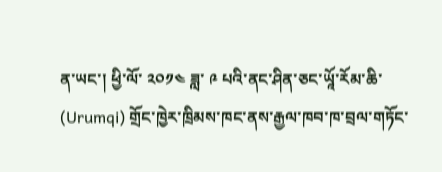ན་ཡང་། ཕྱི་ལོ་ ༢༠༡༤ ཟླ་ ༩ པའི་ནང་ཤིན་ཅང་ཡཱོ་རོམ་ཆི་ (Urumqi) གྲོང་ཁྱེར་ཁྲིམས་ཁང་ནས་རྒྱལ་ཁབ་ཁ་བྲལ་གཏོང་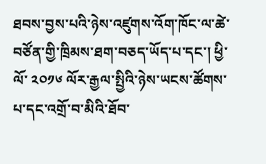ཐབས་བྱས་པའི་ཉེས་འཛུགས་འོག་ཁོང་ལ་ཚེ་བཙོན་གྱི་ཁྲིམས་ཐག་བཅད་ཡོད་པ་དང་། ཕྱི་ལོ་ ༢༠༡༦ ལོར་རྒྱལ་སྤྱིའི་ཉེས་ཡངས་ཚོགས་པ་དང་འགྲོ་བ་མིའི་ཐོབ་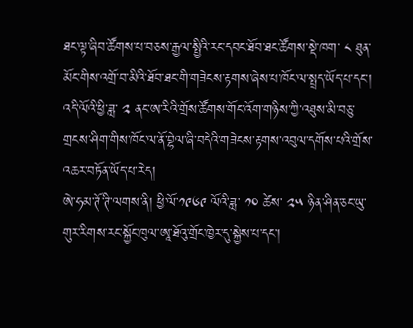ཐང་ལྟ་ཞིབ་ཚོགས་པ་བཅས་རྒྱལ་སྤྱིའི་རང་དབང་ཐོབ་ཐང་ཚོགས་སྡེ་ཁག་ ༨ ཐུན་མོང་གིས་འགྲོ་བ་མིའི་ཐོབ་ཐང་གི་གཟེངས་རྟགས་ཞེས་པ་ཁོང་ལ་སྤྲད་ཡོད་པ་དང་། འདི་ལོའི་ཕྱི་ཟླ་ ༢ ནང་ཨ་རིའི་གྲོས་ཚོགས་གོང་འོག་གཉིས་ཀྱི་འཐུས་མི་བཅུ་གྲངས་ཤིག་གིས་ཁོང་ལ་ནོ་བྷེལ་ཞི་བདེའི་གཟེངས་རྟགས་འབུལ་དགོས་པའི་གྲོས་འཆར་བཏོན་ཡོད་པ་རེད།
ཨེ་ཧམ་ཊོ་ཊི་ལགས་ནི། ཕྱི་ལོ་༡༩༦༩ ལོའི་ཟླ་ ༡༠ ཚེས་ ༢༥ ཉིན་ཤིན་ཅང་ཡུ་གུར་རིགས་རང་སྐྱོང་ཁུལ་ཨཱ་ཐོའུ་གྲོང་ཁྱེར་དུ་སྐྱེས་པ་དང་།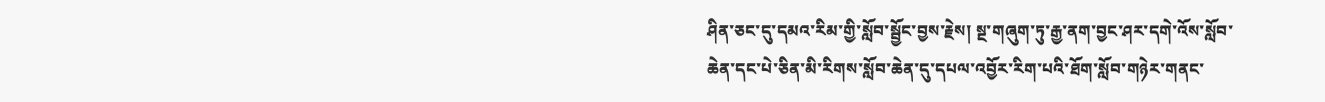ཤིན་ཅང་དུ་དམའ་རིམ་གྱི་སློབ་སྦྱོང་བྱས་རྗེས། སྔ་གཞུག་ཏུ་རྒྱ་ནག་བྱང་ཤར་དགེ་འོས་སློབ་ཆེན་དང་པེ་ཅིན་མི་རིགས་སློབ་ཆེན་དུ་དཔལ་འབྱོར་རིག་པའི་ཐོག་སློབ་གཉེར་གནང་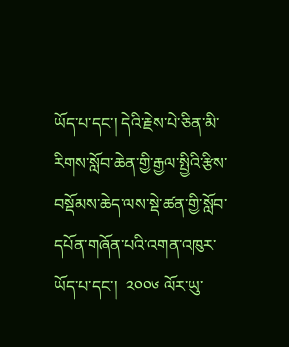ཡོད་པ་དང་། དེའི་རྗེས་པེ་ཅིན་མི་རིགས་སློབ་ཆེན་གྱི་རྒྱལ་སྤྱིའི་རྩིས་བསྡོམས་ཆེད་ལས་སྡེ་ཚན་གྱི་སློབ་དཔོན་གཞོན་པའི་འགན་འཁུར་ཡོད་པ་དང་།  ༢༠༠༦ ལོར་ཡུ་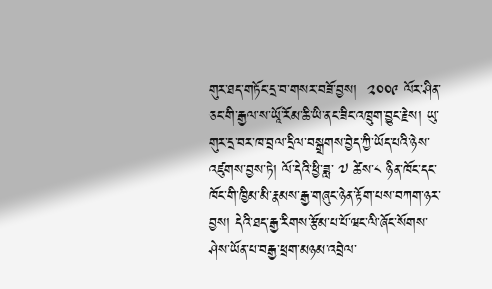གུར་ཐད་གཏོང་དྲ་བ་གསར་བཟོ་བྱས།  ༢༠༠༩ ལོར་ཤིན་ཅང་གི་རྒྱལ་ས་ཡཱོ་རོམ་ཆི་ཡི་ནང་ཟིང་འཁྲུག་བྱུང་རྗེས། ཡུ་གུར་དྲ་བར་ཁ་བྲལ་དྲིལ་བསྒྲགས་བྱེད་ཀྱི་ཡོད་པའི་ཉེས་འཛུགས་བྱས་ཏེ། ལོ་དེའི་ཕྱི་ཟླ་ ༧ ཚེས་༨ ཉིན་ཁོང་དང་ཁོང་གི་ཁྱིམ་མི་རྣམས་རྒྱ་གཞུང་ཉེན་རྟོག་པས་བཀག་ཉར་བྱས། དེའི་ཐད་རྒྱ་རིགས་རྩོམ་པ་པོ་ཝང་ལི་ཞོང་སོགས་ཤེས་ཡོན་པ་བརྒྱ་ཕྲག་མཉམ་འབྲེལ་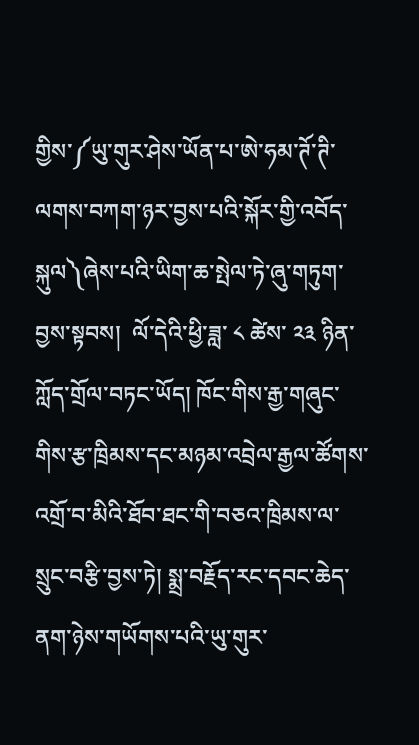གྱིས་༼ཡུ་གུར་ཤེས་ཡོན་པ་ཨེ་ཧམ་ཊོ་ཊི་ལགས་བཀག་ཉར་བྱས་པའི་སྐོར་གྱི་འབོད་སྐུལ༽ཞེས་པའི་ཡིག་ཆ་སྤེལ་ཏེ་ཞུ་གཏུག་བྱས་སྟབས།  ལོ་དེའི་ཕྱི་ཟླ་ ༨ ཚེས་ ༢༣ ཉིན་ཀློད་གྲོལ་བཏང་ཡོད། ཁོང་གིས་རྒྱ་གཞུང་གིས་རྩ་ཁྲིམས་དང་མཉམ་འབྲེལ་རྒྱལ་ཚོགས་འགྲོ་བ་མིའི་ཐོབ་ཐང་གི་བཅའ་ཁྲིམས་ལ་སྲུང་བརྩི་བྱས་ཏེ། སྨྲ་བརྗོད་རང་དབང་ཆེད་ནག་ཉེས་གཡོགས་པའི་ཡུ་གུར་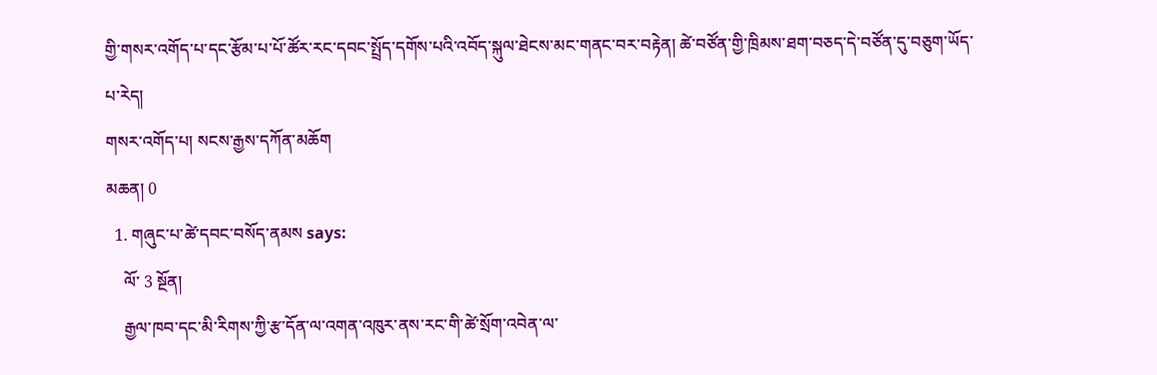གྱི་གསར་འགོད་པ་དང་རྩོམ་པ་པོ་ཚོར་རང་དབང་སྤྲོད་དགོས་པའི་འབོད་སྐུལ་ཐེངས་མང་གནང་བར་བརྟེན། ཚེ་བཙོན་གྱི་ཁྲིམས་ཐག་བཅད་དེ་བཙོན་དུ་བཅུག་ཡོད་པ་རེད།
གསར་འགོད་པ། སངས་རྒྱས་དཀོན་མཆོག
མཆན། 0
  1. གཞུང་པ་ཚེ་དབང་བསོད་ནམས says:
    ལོ་ 3 སྔོན།
    རྒྱལ་ཁབ་དང་མི་རིགས་ཀྱི་རྩ་དོན་ལ་འགན་འཁུར་ནས་རང་གི་ཚེ་སྲོག་འབེན་ལ་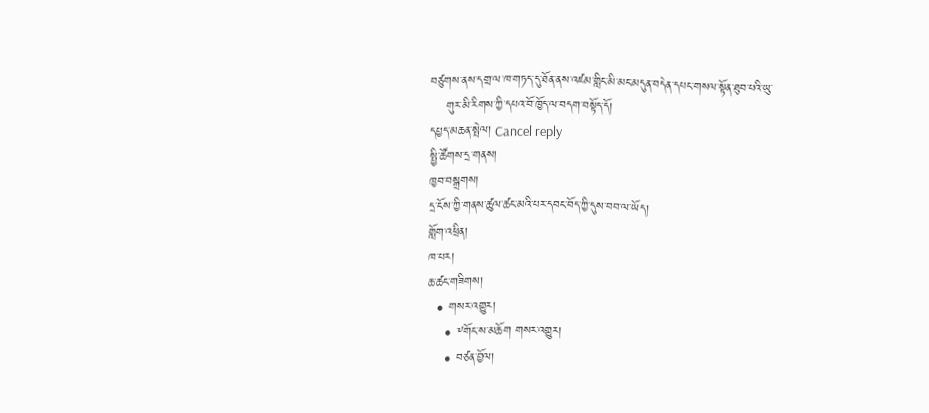བཙུགས་ནས་དགྲ་ལ་ཁ་གཏད་དུ་ཐོན་ནས་འཛམ་གླིང་མི་མང་མདུན་བདེན་དཔང་གསལ་སྟོན་ཐུབ་པའི་ཡུ་
    གུར་མི་རིགས་ཀྱི་དཔའ་བོ་ཁྱོད་ལ་བདག་བསྟོད་དོ།
དཔྱད་མཆན་སྤེལ། Cancel reply
སྤྱི་ཚོགས་དྲ་གནས།
ཁྱབ་བསྒྲགས།
དྲ་ངོས་ཀྱི་གནས་ཚུལ་ཚང་མའི་པར་དབང་བོད་ཀྱི་དུས་བབ་ལ་ཡོད།
གློག་འཕྲིན།
ཁ་པར།
ཆ་ཚང་གཟིགས།
  • གསར་འགྱུར།
    • ༸གོང་ས་མཆོག གསར་འགྱུར།
    • བཙན་བྱོལ།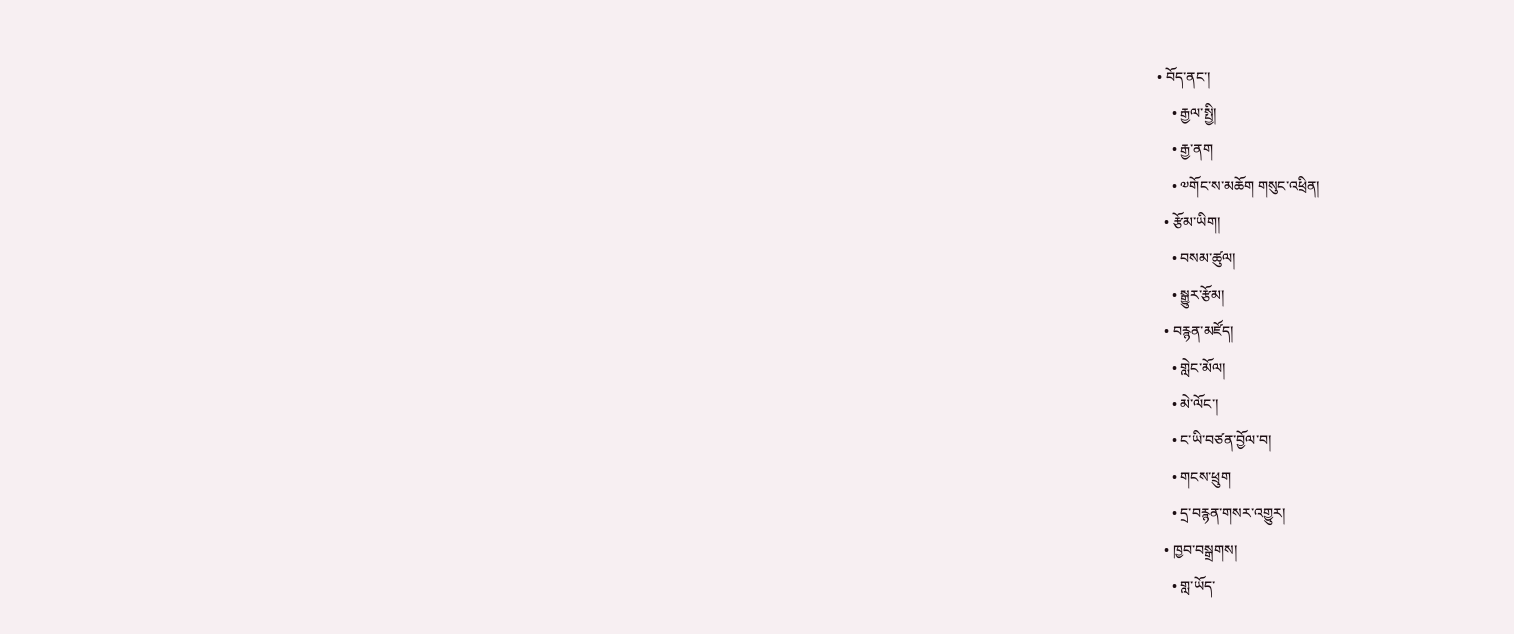• བོད་ནང་།
    • རྒྱལ་སྤྱི།
    • རྒྱ་ནག
    • ༧གོང་ས་མཆོག གསུང་འཕྲིན།
  • རྩོམ་ཡིག།
    • བསམ་ཚུལ།
    • སྒྱུར་རྩོམ།
  • བརྙན་མཛོད།
    • གླེང་མོལ།
    • མེ་ལོང་།
    • ང་ཡི་བཙན་བྱོལ་བ།
    • གངས་ཕྲུག
    • དྲ་བརྙན་གསར་འགྱུར།
  • ཁྱབ་བསྒྲགས།
    • གླ་ཡོད་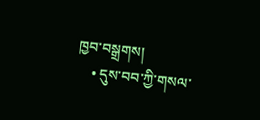ཁྱབ་བསྒྲགས།
    • དུས་བབ་ཀྱི་གསལ་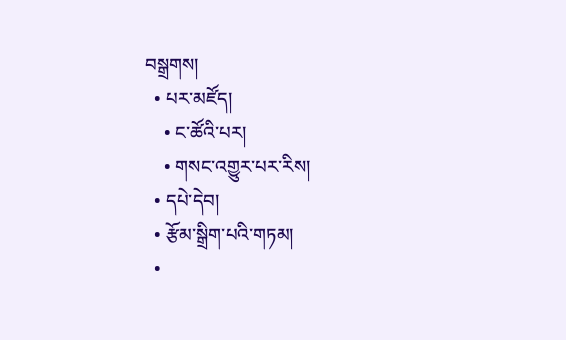བསྒྲགས།
  • པར་མཛོད།
    • ང་ཚོའི་པར།
    • གསང་འགྱུར་པར་རིས།
  • དཔེ་དེབ།
  • རྩོམ་སྒྲིག་པའི་གཏམ།
  •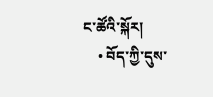ང་ཚོའི་སྐོར།
    • བོད་ཀྱི་དུས་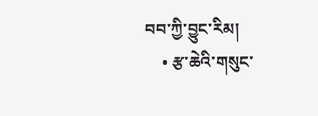བབ་ཀྱི་བྱུང་རིམ།
    • རྩ་ཆེའི་གསུང་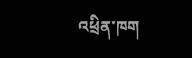འཕྲིན་ཁག